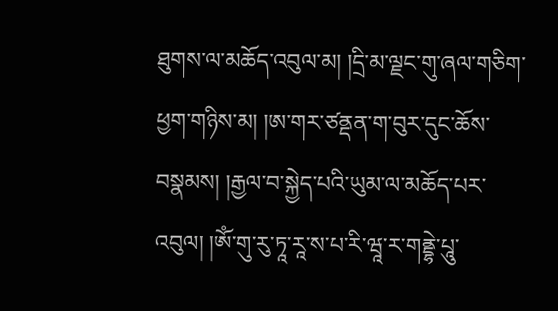ཐུགས་ལ་མཆོད་འབུལ་མ། །དྲི་མ་ལྗང་གུ་ཞལ་གཅིག་ཕྱག་གཉིས་མ། །ཨ་གར་ཙནྡན་ག་བུར་དུང་ཆོས་བསྣམས། །རྒྱལ་བ་སྐྱེད་པའི་ཡུམ་ལ་མཆོད་པར་འབུལ། །ཨོཾ་གུ་རུ་ཏཱ་རཱ་ས་པ་རི་ཝཱ་ར་གནྡྷེ་པཱུ་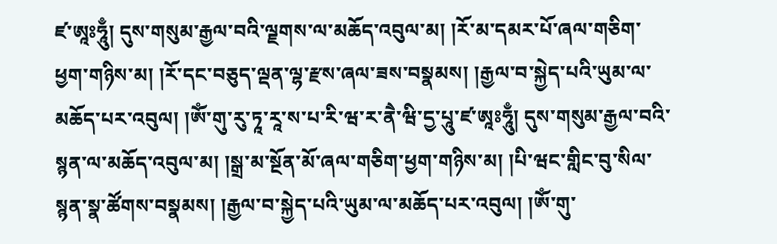ཛ་ཨཱཿཧཱུྃ། དུས་གསུམ་རྒྱལ་བའི་ལྗགས་ལ་མཆོད་འབུལ་མ། །རོ་མ་དམར་པོ་ཞལ་གཅིག་ཕྱག་གཉིས་མ། །རོ་དང་བཅུད་ལྡན་ལྷ་རྫས་ཞལ་ཟས་བསྣམས། །རྒྱལ་བ་སྐྱེད་པའི་ཡུམ་ལ་མཆོད་པར་འབུལ། །ཨོཾ་གུ་རུ་ཏཱ་རཱ་ས་པ་རི་ཝ་ར་ནཻ་ཝི་དྱ་པཱུ་ཛ་ཨཱཿཧཱུྃ། དུས་གསུམ་རྒྱལ་བའི་སྙན་ལ་མཆོད་འབུལ་མ། །སྒྲ་མ་སྔོན་མོ་ཞལ་གཅིག་ཕྱག་གཉིས་མ། །པི་ཝང་གླིང་བུ་སིལ་སྙན་སྣ་ཚོགས་བསྣམས། །རྒྱལ་བ་སྐྱེད་པའི་ཡུམ་ལ་མཆོད་པར་འབུལ། །ཨོཾ་གུ་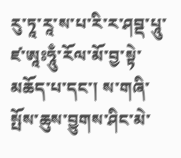རུ་ཏཱ་རཱ་ས་པ་རི་ར་ཤབྡ་པཱུ་ཛ་ཨཱཿཧཱུྃ་རོལ་མོ་བྱ་སྟེ་མཆོད་པ་དང་། ས་གཞི་སྤོས་ཆུས་བྱུགས་ཤིང་མེ་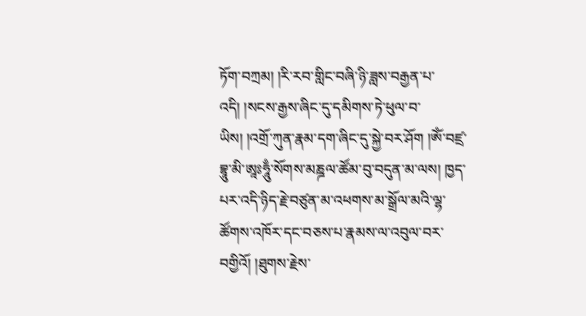ཏོག་བཀྲམ། །རི་རབ་གླིང་བཞི་ཉི་ཟླས་བརྒྱན་པ་འདི། །སངས་རྒྱས་ཞིང་དུ་དམིགས་ཏེ་ཕུལ་བ་ཡིས། །འགྲོ་ཀུན་རྣམ་དག་ཞིང་དུ་སྐྱེ་བར་ཤོག །ཨོཾ་བཛྲ་བྷཱུ་མི་ཨཱཿཧཱུྃ་སོགས་མཎྜལ་ཚོམ་བུ་བདུན་མ་ལས། ཁྱད་པར་འདི་ཉིད་རྗེ་བཙུན་མ་འཕགས་མ་སྒྲོལ་མའི་ལྷ་ཚོགས་འཁོར་དང་བཅས་པ་རྣམས་ལ་འབུལ་བར་བགྱིའོ། །ཐུགས་རྗེས་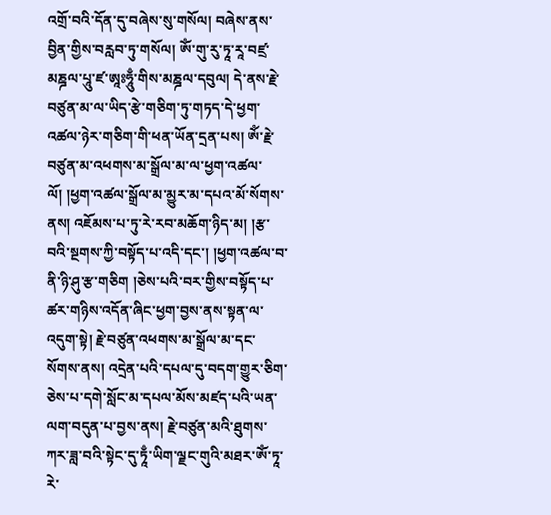འགྲོ་བའི་དོན་དུ་བཞེས་སུ་གསོལ། བཞེས་ནས་བྱིན་གྱིས་བརླབ་ཏུ་གསོལ། ཨོཾ་གུ་རུ་ཏཱ་རཱ་བཛྲ་མཎྜལ་པཱུ་ཛ་ཨཱཿཧཱུྃ་གིས་མཎྜལ་དབུལ། དེ་ནས་རྗེ་བཙུན་མ་ལ་ཡིད་རྩེ་གཅིག་ཏུ་གཏད་དེ་ཕྱག་འཚལ་ཉེར་གཅིག་གི་ཕན་ཡོན་དྲན་པས། ཨོཾ་རྗེ་བཙུན་མ་འཕགས་མ་སྒྲོལ་མ་ལ་ཕྱག་འཚལ་ལོ། །ཕྱག་འཚལ་སྒྲོལ་མ་མྱུར་མ་དཔའ་མོ་སོགས་ནས། འཇོམས་པ་ཏུ་རེ་རབ་མཆོག་ཉིད་མ། །རྩ་བའི་སྔགས་ཀྱི་བསྟོད་པ་འདི་དང་། །ཕྱག་འཚལ་བ་ནི་ཉི་ཤུ་རྩ་གཅིག །ཅེས་པའི་བར་གྱིས་བསྟོད་པ་ཚར་གཉིས་འདོན་ཞིང་ཕྱག་བྱས་ནས་སྟན་ལ་འདུག་སྟེ། རྗེ་བཙུན་འཕགས་མ་སྒྲོལ་མ་དང་སོགས་ནས། འདྲེན་པའི་དཔལ་དུ་བདག་གྱུར་ཅིག་ཅེས་པ་དགེ་སློང་མ་དཔལ་མོས་མཛད་པའི་ཡན་ལག་བདུན་པ་བྱས་ནས། རྗེ་བཙུན་མའི་ཐུགས་ཀར་ཟླ་བའི་སྟེང་དུ་ཏཱྃ་ཡིག་ལྗང་གུའི་མཐར་ཨོཾ་ཏཱ་རེ་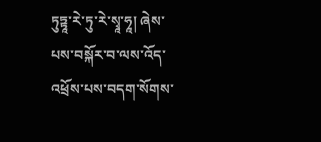ཏུཏྟཱ་རེ་ཏུ་རེ་སྭཱ་ཧཱ། ཞེས་པས་བསྐོར་བ་ལས་འོད་འཕྲོས་པས་བདག་སོགས་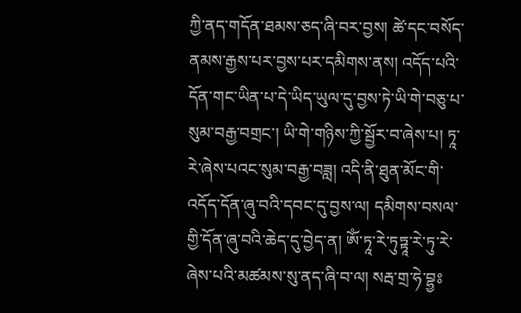ཀྱི་ནད་གདོན་ཐམས་ཅད་ཞི་བར་བྱས། ཚེ་དང་བསོད་ནམས་རྒྱས་པར་བྱས་པར་དམིགས་ནས། འདོད་པའི་དོན་གང་ཡིན་པ་དེ་ཡིད་ཡུལ་དུ་བྱས་ཏེ་ཡི་གེ་བཅུ་པ་སུམ་བརྒྱ་བགྲང་། ཡི་གེ་གཉིས་ཀྱི་སྦྱོར་བ་ཞེས་པ། ཏཱ་རེ་ཞེས་པའང་སུམ་བརྒྱ་བཟླ། འདི་ནི་ཐུན་མོང་གི་འདོད་དོན་ཞུ་བའི་དབང་དུ་བྱས་ལ། དམིགས་བསལ་གྱི་དོན་ཞུ་བའི་ཆེད་དུ་བྱེད་ན། ཨོཾ་ཏཱ་རེ་ཏུཏྟཱ་རེ་ཏུ་རེ་ཞེས་པའི་མཚམས་སུ་ནད་ཞི་བ་ལ། སརྦ་གྲ་ཧེ་བྷྱཿ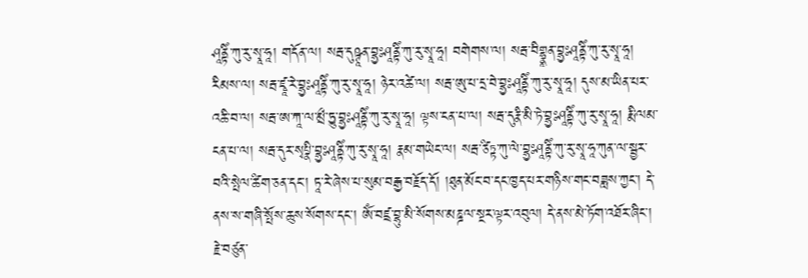ཤཱནྟིཾ་ཀུ་རུ་སྭཱ་ཧཱ། གདོན་ལ། སརྦ་དུཥྚཱན་བྷྱཿཤཱནྟིཾ་ཀུ་རུ་སྭཱ་ཧཱ། བགེགས་ལ། སརྦ་བིགྷྣཱན་བྷྱཿཤཱནྟིཾ་ཀུ་རུ་སྭཱ་ཧཱ། རིམས་ལ། སརྦ་ཛྭཱ་རེ་བྷྱཿཤཱནྟིཾ་ཀུ་རུ་སྭཱ་ཧཱ། ཉེར་འཚེ་ལ། སརྦ་ཨུ་པ་དྲ་བེ་བྷྱཿཤཱནྟིཾ་ཀུ་རུ་སྭཱ་ཧཱ། དུས་མ་ཡིན་པར་འཆི་བ་ལ། སརྦ་ཨ་ཀཱ་ལ་མྲྀ་ཏྱུ་བྷྱཿཤཱནྟིཾ་ཀུ་རུ་སྭཱ་ཧཱ། ལྟས་ངན་པ་ལ། སརྦ་དུརྣི་མི་ཏེ་བྷྱཿཤཱནྟིཾ་ཀུ་རུ་སྭཱ་ཧཱ། རྨི་ལམ་ངན་པ་ལ། སརྦ་དུར་སྭཔྣི་བྷྱཿཤཱནྟིཾ་ཀུ་རུ་སྭཱ་ཧཱ། རྣམ་གཡེང་ལ། སརྦ་ཙིཏྟ་ཀུ་ལེ་བྷྱཿཤཱནྟིཾ་ཀུ་རུ་སྭཱ་ཧཱ་ཀུན་ལ་སྦྱར་བའི་སྤེལ་ཚིག་ཅན་དང་། ཏཱ་རེ་ཞེས་པ་སུམ་བརྒྱ་བརྗོད་དོ། །ཐུན་མོང་བ་དང་ཁྱད་པར་གཉིས་གང་བཟླས་ཀྱང་། དེ་ནས་ས་གཞི་སྤོས་ཆུས་སོགས་དང་། ཨོཾ་བཛྲ་བྷུ་མི་སོགས་མཎྜལ་སྔར་ལྟར་འབུལ། དེ་ནས་མེ་ཏོག་འཐོར་ཞིང་། རྗེ་བཙུན་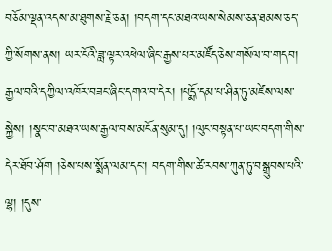བཅོམ་ལྡན་འདས་མ་ཐུགས་རྗེ་ཅན། །བདག་དང་མཐའ་ཡས་སེམས་ཅན་ཐམས་ཅད་ཀྱི་སོགས་ནས། ཡར་ངོའི་ཟླ་ལྟར་འཕེལ་ཞིང་རྒྱས་པར་མཛོད་ཅེས་གསོལ་བ་གདབ། རྒྱལ་བའི་དཀྱིལ་འཁོར་བཟང་ཞིང་དགའ་བ་དེར། །པདྨོ་དམ་པ་ཤིན་ཏུ་མཛེས་ལས་སྐྱེས། །སྣང་བ་མཐའ་ཡས་རྒྱལ་བས་མངོན་སུམ་དུ། །ལུང་བསྟན་པ་ཡང་བདག་གིས་དེར་ཐོབ་ཤོག །ཅེས་པས་སྨོན་ལམ་དང་། བདག་གིས་ཚེ་རབས་ཀུན་ཏུ་བསྒྲུབས་པའི་ལྷ། །དུས་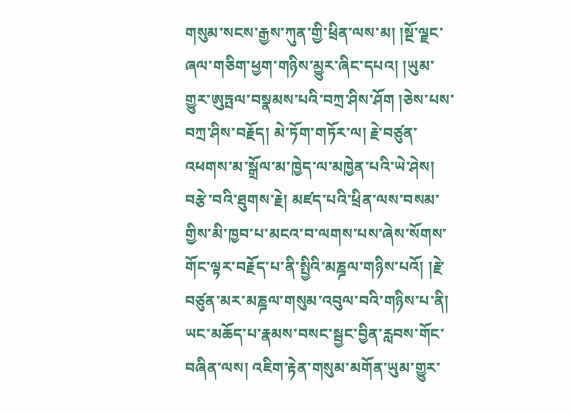གསུམ་སངས་རྒྱས་ཀུན་གྱི་ཕྲིན་ལས་མ། །སྔོ་ལྗང་ཞལ་གཅིག་ཕྱག་གཉིས་མྱུར་ཞིང་དཔའ། །ཡུམ་གྱུར་ཨུཏྤལ་བསྣམས་པའི་བཀྲ་ཤིས་ཤོག །ཅེས་པས་བཀྲ་ཤིས་བརྗོད། མེ་ཏོག་གཏོར་ལ། རྗེ་བཙུན་འཕགས་མ་སྒྲོལ་མ་ཁྱེད་ལ་མཁྱེན་པའི་ཡེ་ཤེས། བརྩེ་བའི་ཐུགས་རྗེ། མཛད་པའི་ཕྲིན་ལས་བསམ་གྱིས་མི་ཁྱབ་པ་མངའ་བ་ལགས་པས་ཞེས་སོགས་གོང་ལྟར་བརྗོད་པ་ནི་སྤྱིའི་མཎྜལ་གཉིས་པའོ། །རྗེ་བཙུན་མར་མཎྜལ་གསུམ་འབུལ་བའི་གཉིས་པ་ནི། ཡང་མཆོད་པ་རྣམས་བསང་སྦྱང་བྱིན་རླབས་གོང་བཞིན་ལས། འཇིག་རྟེན་གསུམ་མགོན་ཡུམ་གྱུར་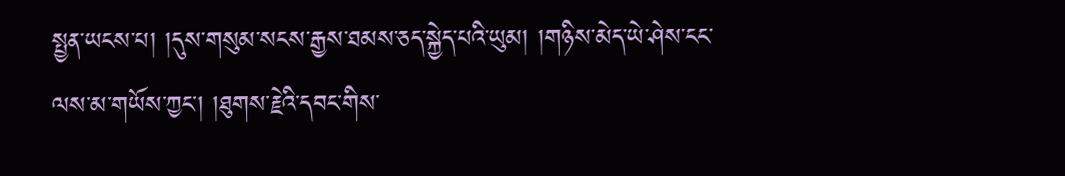སྤྱན་ཡངས་པ། །དུས་གསུམ་སངས་རྒྱས་ཐམས་ཅད་སྐྱེད་པའི་ཡུམ། །གཉིས་མེད་ཡེ་ཤེས་ངང་ལས་མ་གཡོས་ཀྱང་། །ཐུགས་རྗེའི་དབང་གིས་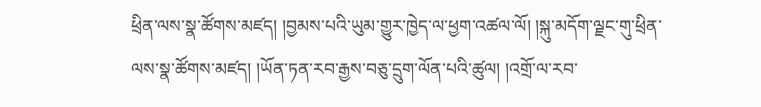ཕྲིན་ལས་སྣ་ཚོགས་མཛད། །བྱམས་པའི་ཡུམ་གྱུར་ཁྱེད་ལ་ཕྱག་འཚལ་ལོ། །སྐུ་མདོག་ལྗང་གུ་ཕྲིན་ལས་སྣ་ཚོགས་མཛད། །ཡོན་ཏན་རབ་རྒྱས་བཅུ་དྲུག་ལོན་པའི་ཚུལ། །འགྲོ་ལ་རབ་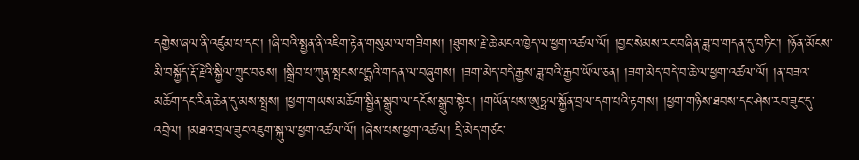དགྱེས་ཞལ་ནི་འཛུམ་པ་དང་། །ཞི་བའི་སྤྱན་ནི་འཇིག་རྟེན་གསུམ་ལ་གཟིགས། །ཐུགས་རྗེ་ཆེ་མངའ་ཁྱེད་ལ་ཕྱག་འཚལ་ལོ། །བྱང་སེམས་རང་བཞིན་ཟླ་བ་གདན་དུ་བཏིང་། །ཉོན་མོངས་མི་བསྐྱོད་རྡོ་རྗེའི་སྐྱིལ་ཀྲུང་བཅས། །སྒྲིབ་པ་ཀུན་སྤངས་པདྨའི་གདན་ལ་བཞུགས། །ཟག་མེད་བདེ་རྒྱས་ཟླ་བའི་རྒྱབ་ཡོལ་ཅན། །ཟག་མེད་བདེ་བ་ཆེ་ལ་ཕྱག་འཚལ་ལོ། །ན་བཟའ་མཆོག་དང་རིན་ཆེན་དུ་མས་སྤྲས། །ཕྱག་གཡས་མཆོག་སྦྱིན་སྒྲུབ་ལ་དངོས་སྒྲུབ་སྟེར། །གཡོན་པས་ཨུཏྤལ་སྐྱོན་བྲལ་དག་པའི་རྟགས། །ཕྱག་གཉིས་ཐབས་དང་ཤེས་རབ་ཟུང་དུ་འབྲེལ། །མཐའ་བྲལ་ཟུང་འཇུག་སྐུ་ལ་ཕྱག་འཚལ་ལོ། །ཞེས་པས་ཕྱག་འཚལ། དྲི་མེད་གཙང་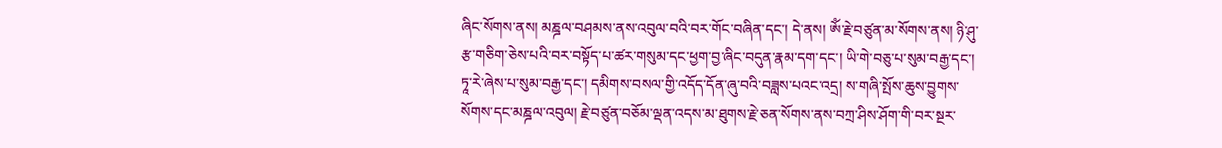ཞིང་སོགས་ནས། མཎྜལ་བཤམས་ནས་འབུལ་བའི་བར་གོང་བཞིན་དང་། དེ་ནས། ཨོཾ་རྗེ་བཙུན་མ་སོགས་ནས། ཉི་ཤུ་རྩ་གཅིག་ཅེས་པའི་བར་བསྟོད་པ་ཚར་གསུམ་དང་ཕྱག་བྱ་ཞིང་བདུན་རྣམ་དག་དང་། ཡི་གེ་བཅུ་པ་སུམ་བརྒྱ་དང་། ཏཱ་རེ་ཞེས་པ་སུམ་བརྒྱ་དང་། དམིགས་བསལ་གྱི་འདོད་དོན་ཞུ་བའི་བཟླས་པའང་འདྲ། ས་གཞི་སྤོས་ཆུས་བྱུགས་སོགས་དང་མཎྜལ་འབུལ། རྗེ་བཙུན་བཅོམ་ལྡན་འདས་མ་ཐུགས་རྗེ་ཅན་སོགས་ནས་བཀྲ་ཤིས་ཤོག་གི་བར་སྔར་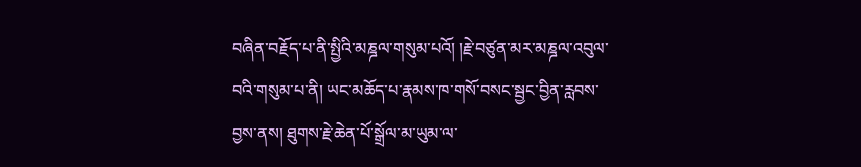བཞིན་བརྗོད་པ་ནི་སྤྱིའི་མཎྜལ་གསུམ་པའོ། །རྗེ་བཙུན་མར་མཎྜལ་འབུལ་བའི་གསུམ་པ་ནི། ཡང་མཆོད་པ་རྣམས་ཁ་གསོ་བསང་སྦྱང་བྱིན་རླབས་བྱས་ནས། ཐུགས་རྗེ་ཆེན་པོ་སྒྲོལ་མ་ཡུམ་ལ་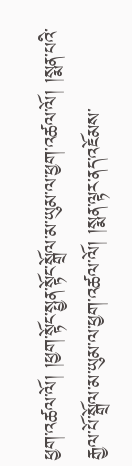ཕྱག་འཚལ་ལོ། །ཕྱག་སྟོང་སྤྱན་སྟོང་སྒྲོལ་མ་ཡུམ་ལ་ཕྱག་འཚལ་ལོ། །སྨན་པའི་རྒྱལ་པོ་སྒྲོལ་མ་ཡུམ་ལ་ཕྱག་འཚལ་ལོ། །སྨན་ལྟར་ནད་འཇོམས་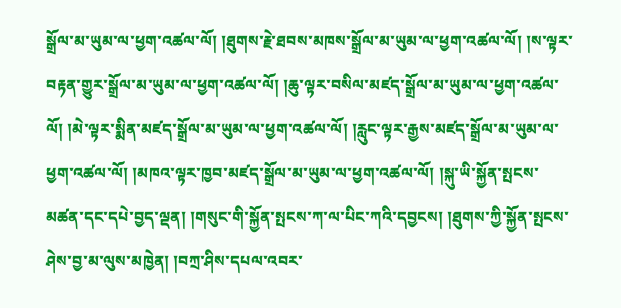སྒྲོལ་མ་ཡུམ་ལ་ཕྱག་འཚལ་ལོ། །ཐུགས་རྗེ་ཐབས་མཁས་སྒྲོལ་མ་ཡུམ་ལ་ཕྱག་འཚལ་ལོ། །ས་ལྟར་བརྟན་གྱུར་སྒྲོལ་མ་ཡུམ་ལ་ཕྱག་འཚལ་ལོ། །ཆུ་ལྟར་བསིལ་མཛད་སྒྲོལ་མ་ཡུམ་ལ་ཕྱག་འཚལ་ལོ། །མེ་ལྟར་སྨིན་མཛད་སྒྲོལ་མ་ཡུམ་ལ་ཕྱག་འཚལ་ལོ། །རླུང་ལྟར་རྒྱས་མཛད་སྒྲོལ་མ་ཡུམ་ལ་ཕྱག་འཚལ་ལོ། །མཁའ་ལྟར་ཁྱབ་མཛད་སྒྲོལ་མ་ཡུམ་ལ་ཕྱག་འཚལ་ལོ། །སྐུ་ཡི་སྐྱོན་སྤངས་མཚན་དང་དཔེ་བྱད་ལྡན། །གསུང་གི་སྐྱོན་སྤངས་ཀ་ལ་པིང་ཀའི་དབྱངས། །ཐུགས་ཀྱི་སྐྱོན་སྤངས་ཤེས་བྱ་མ་ལུས་མཁྱེན། །བཀྲ་ཤིས་དཔལ་འབར་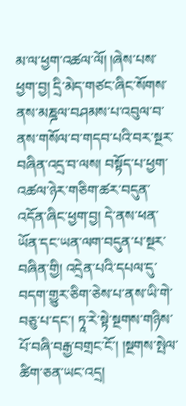མ་ལ་ཕྱག་འཚལ་ལོ། །ཞེས་པས་ཕྱག་བྱ། དྲི་མེད་གཙང་ཞིང་སོགས་ནས་མཎྜལ་བཤམས་པ་འབུལ་བ་ནས་གསོལ་བ་གདབ་པའི་བར་སྔར་བཞིན་འདྲ་བ་ལས། བསྟོད་པ་ཕྱག་འཚལ་ཉེར་གཅིག་ཚར་བདུན་འདོན་ཞིང་ཕྱག་བྱ། དེ་ནས་ཕན་ཡོན་དང་ཡན་ལག་བདུན་པ་སྔར་བཞིན་གྱི། འདྲེན་པའི་དཔལ་དུ་བདག་གྱུར་ཅིག་ཅེས་པ་ནས་ཡི་གེ་བཅུ་པ་དང་། ཏཱ་རེ་སྟེ་སྔགས་གཉིས་པོ་བཞི་བརྒྱ་བགྲང་ངོ་། །སྔགས་སྤེལ་ཚིག་ཅན་ཡང་འདྲ།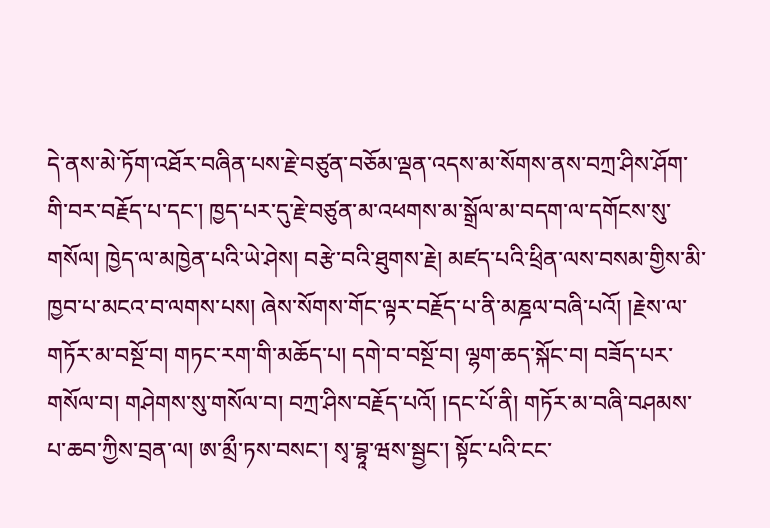དེ་ནས་མེ་ཏོག་འཐོར་བཞིན་པས་རྗེ་བཙུན་བཅོམ་ལྡན་འདས་མ་སོགས་ནས་བཀྲ་ཤིས་ཤོག་གི་བར་བརྗོད་པ་དང་། ཁྱད་པར་དུ་རྗེ་བཙུན་མ་འཕགས་མ་སྒྲོལ་མ་བདག་ལ་དགོངས་སུ་གསོལ། ཁྱེད་ལ་མཁྱེན་པའི་ཡེ་ཤེས། བརྩེ་བའི་ཐུགས་རྗེ། མཛད་པའི་ཕྲིན་ལས་བསམ་གྱིས་མི་ཁྱབ་པ་མངའ་བ་ལགས་པས། ཞེས་སོགས་གོང་ལྟར་བརྗོད་པ་ནི་མཎྜལ་བཞི་པའོ། །རྗེས་ལ་གཏོར་མ་བསྔོ་བ། གཏང་རག་གི་མཆོད་པ། དགེ་བ་བསྔོ་བ། ལྷག་ཆད་སྐོང་བ། བཟོད་པར་གསོལ་བ། གཤེགས་སུ་གསོལ་བ། བཀྲ་ཤིས་བརྗོད་པའོ། །དང་པོ་ནི། གཏོར་མ་བཞི་བཤམས་པ་ཆབ་ཀྱིས་བྲན་ལ། ཨ་མྲྀ་ཏས་བསང་། སྭ་བྷཱ་ཝས་སྦྱང་། སྟོང་པའི་ངང་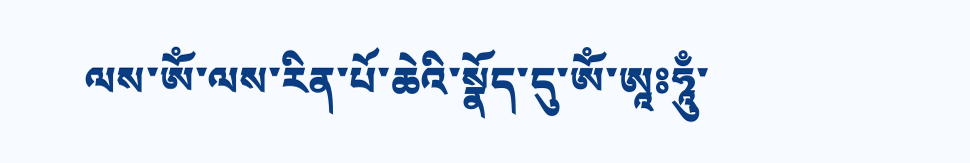ལས་ཨོཾ་ལས་རིན་པོ་ཆེའི་སྣོད་དུ་ཨོཾ་ཨཱཿཧཱུྃ་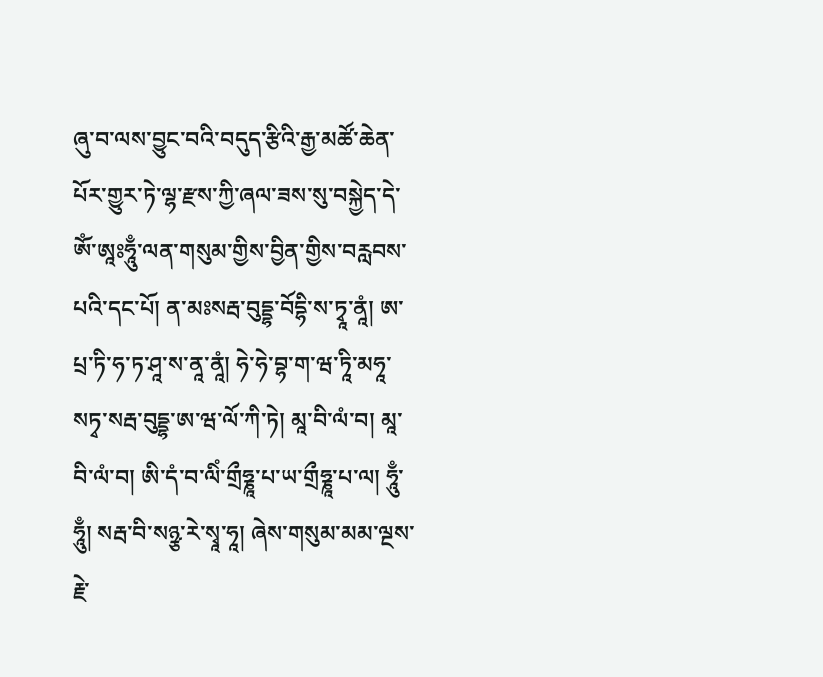ཞུ་བ་ལས་བྱུང་བའི་བདུད་རྩིའི་རྒྱ་མཚོ་ཆེན་པོར་གྱུར་ཏེ་ལྷ་རྫས་ཀྱི་ཞལ་ཟས་སུ་བསྐྱེད་དེ་ཨོཾ་ཨཱཿཧཱུྃ་ལན་གསུམ་གྱིས་བྱིན་གྱིས་བརླབས་པའི་དང་པོ། ན་མཿསརྦ་བུདྡྷ་བོདྷི་ས་ཏྭཱ་ནཱཾ། ཨ་པྲ་ཏི་ཧ་ཏ་ཤཱ་ས་ནཱ་ནཱཾ། ཧེ་ཧེ་བྷ་ག་ཝ་ཏཱི་མཧཱ་སཏྭ་སརྦ་བུདྡྷ་ཨ་ཝ་ལོ་ཀི་ཏེ། མཱ་བི་ལཾ་བ། མཱ་བི་ལཾ་བ། ཨི་དཾ་བ་ལིཾ་གྲྀཧྞཱ་པ་ཡ་གྲྀཧྞཱ་པ་ལ། ཧཱུྃ་ཧཱུྃ། སརྦ་བི་སཉྩ་རེ་སྭཱ་ཧཱ། ཞེས་གསུམ་མམ་ལྔས་རྗེ་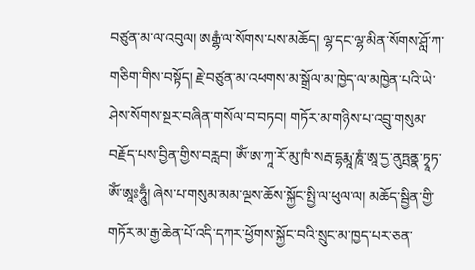བཙུན་མ་ལ་འབུལ། ཨརྒྷཾ་ལ་སོགས་པས་མཆོད། ལྷ་དང་ལྷ་མིན་སོགས་ཤློ་ཀ་གཅིག་གིས་བསྟོད། རྗེ་བཙུན་མ་འཕགས་མ་སྒྲོལ་མ་ཁྱེད་ལ་མཁྱེན་པའི་ཡེ་ཤེས་སོགས་སྔར་བཞིན་གསོལ་བ་བཏབ། གཏོར་མ་གཉིས་པ་འབྲུ་གསུམ་བརྗོད་པས་བྱིན་གྱིས་བརླབ། ཨོཾ་ཨ་ཀཱ་རོ་མུ་ཁཾ་སརྦ་དྷརྨཱ་ཎཱཾ་ཨཱ་དྱ་ནུཏྤནྣ་ཏྭཱཏ་ཨོཾ་ཨཱཿཧཱུྃ། ཞེས་པ་གསུམ་མམ་ལྔས་ཆོས་སྐྱོང་སྤྱི་ལ་ཕུལ་ལ། མཆོད་སྦྱིན་གྱི་གཏོར་མ་རྒྱ་ཆེན་པོ་འདི་དཀར་ཕྱོགས་སྐྱོང་བའི་སྲུང་མ་ཁྱད་པར་ཅན་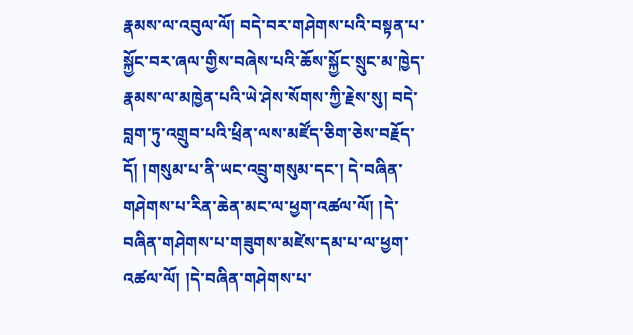རྣམས་ལ་འབུལ་ལོ། བདེ་བར་གཤེགས་པའི་བསྟན་པ་སྐྱོང་བར་ཞལ་གྱིས་བཞེས་པའི་ཆོས་སྐྱོང་སྲུང་མ་ཁྱེད་རྣམས་ལ་མཁྱེན་པའི་ཡེ་ཤེས་སོགས་ཀྱི་རྗེས་སུ། བདེ་བླག་ཏུ་འགྲུབ་པའི་ཕྲིན་ལས་མཛོད་ཅིག་ཅེས་བརྗོད་དོ། །གསུམ་པ་ནི་ཡང་འབྲུ་གསུམ་དང་། དེ་བཞིན་གཤེགས་པ་རིན་ཆེན་མང་ལ་ཕྱག་འཚལ་ལོ། །དེ་བཞིན་གཤེགས་པ་གཟུགས་མཛེས་དམ་པ་ལ་ཕྱག་འཚལ་ལོ། །དེ་བཞིན་གཤེགས་པ་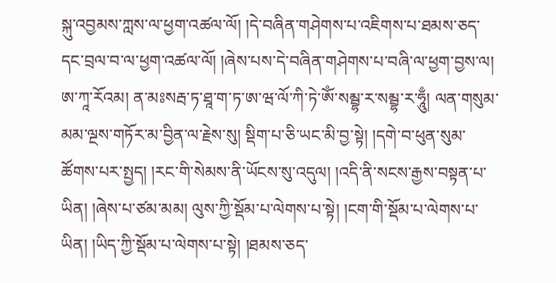སྐུ་འབྱམས་ཀླས་ལ་ཕྱག་འཚལ་ལོ། །དེ་བཞིན་གཤེགས་པ་འཇིགས་པ་ཐམས་ཅད་དང་བྲལ་བ་ལ་ཕྱག་འཚལ་ལོ། །ཞེས་པས་དེ་བཞིན་གཤེགས་པ་བཞི་ལ་ཕྱག་བྱས་ལ། ཨ་ཀཱ་རོའམ། ན་མཿསརྦ་ཏ་ཐཱ་ག་ཏ་ཨ་ཝ་ལོ་ཀི་ཏེ་ཨོཾ་སམྦྷ་ར་སམྦྷ་ར་ཧཱུྃ། ལན་གསུམ་མམ་ལྔས་གཏོར་མ་བྱིན་ལ་རྗེས་སུ། སྡིག་པ་ཅི་ཡང་མི་བྱ་སྟེ། །དགེ་བ་ཕུན་སུམ་ཚོགས་པར་སྤྱད། །རང་གི་སེམས་ནི་ཡོངས་སུ་འདུལ། །འདི་ནི་སངས་རྒྱས་བསྟན་པ་ཡིན། །ཞེས་པ་ཙམ་མམ། ལུས་ཀྱི་སྡོམ་པ་ལེགས་པ་སྟེ། །ངག་གི་སྡོམ་པ་ལེགས་པ་ཡིན། །ཡིད་ཀྱི་སྡོམ་པ་ལེགས་པ་སྟེ། །ཐམས་ཅད་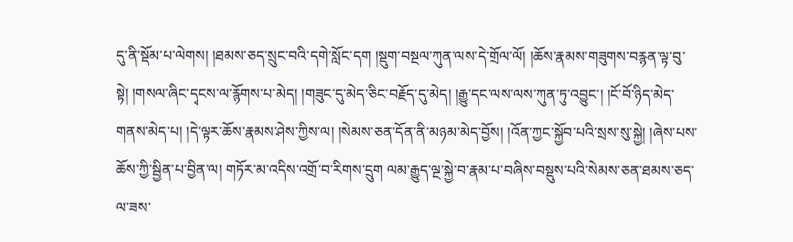དུ་ནི་སྡོམ་པ་ལེགས། །ཐམས་ཅད་སྲུང་བའི་དགེ་སློང་དག །སྡུག་བསྔལ་ཀུན་ལས་དེ་གྲོལ་ལོ། །ཆོས་རྣམས་གཟུགས་བརྙན་ལྟ་བུ་སྟེ། །གསལ་ཞིང་དྭངས་ལ་རྙོགས་པ་མེད། །གཟུང་དུ་མེད་ཅིང་བརྗོད་དུ་མེད། །རྒྱུ་དང་ལས་ལས་ཀུན་ཏུ་འབྱུང་། །ངོ་བོ་ཉིད་མེད་གནས་མེད་པ། །དེ་ལྟར་ཆོས་རྣམས་ཤེས་ཀྱིས་ལ། །སེམས་ཅན་དོན་ནི་མཉམ་མེད་བྱོས། །འོན་ཀྱང་སྐྱོབ་པའི་སྲས་སུ་སྐྱེ། །ཞེས་པས་ཆོས་ཀྱི་སྦྱིན་པ་བྱིན་ལ། གཏོར་མ་འདིས་འགྲོ་བ་རིགས་དྲུག ལམ་རྒྱུད་ལྔ་སྐྱེ་བ་རྣམ་པ་བཞིས་བསྡུས་པའི་སེམས་ཅན་ཐམས་ཅད་ལ་ཟས་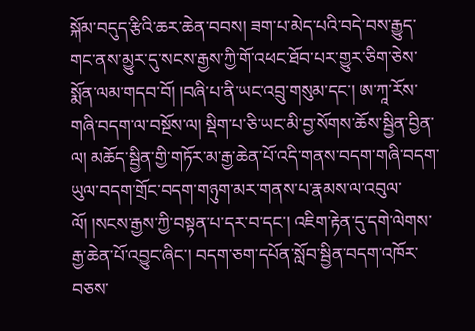སྐོམ་བདུད་རྩིའི་ཆར་ཆེན་བབས། ཟག་པ་མེད་པའི་བདེ་བས་རྒྱུད་གང་ནས་མྱུར་དུ་སངས་རྒྱས་ཀྱི་གོ་འཕང་ཐོབ་པར་གྱུར་ཅིག་ཅེས་སྨོན་ལམ་གདབ་བོ། །བཞི་པ་ནི་ཡང་འབྲུ་གསུམ་དང་། ཨ་ཀཱ་རོས་གཞི་བདག་ལ་བསྔོས་ལ། སྡིག་པ་ཅི་ཡང་མི་བྱ་སོགས་ཆོས་སྦྱིན་བྱིན་ལ། མཆོད་སྦྱིན་གྱི་གཏོར་མ་རྒྱ་ཆེན་པོ་འདི་གནས་བདག་གཞི་བདག་ཡུལ་བདག་གྲོང་བདག་གཉུག་མར་གནས་པ་རྣམས་ལ་འབུལ་ལོ། །སངས་རྒྱས་ཀྱི་བསྟན་པ་དར་བ་དང་། འཇིག་རྟེན་དུ་དགེ་ལེགས་རྒྱ་ཆེན་པོ་འབྱུང་ཞིང་། བདག་ཅག་དཔོན་སློབ་སྦྱིན་བདག་འཁོར་བཅས་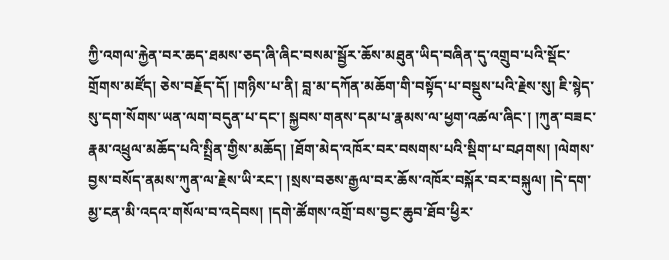ཀྱི་འགལ་རྐྱེན་བར་ཆད་ཐམས་ཅད་ཞི་ཞིང་བསམ་སྦྱོར་ཆོས་མཐུན་ཡིད་བཞིན་དུ་འགྲུབ་པའི་སྡོང་གྲོགས་མཛོད། ཅེས་བརྗོད་དོ། །གཉིས་པ་ནི། བླ་མ་དཀོན་མཆོག་གི་བསྟོད་པ་བསྡུས་པའི་རྗེས་སུ། ཇི་སྙེད་སུ་དག་སོགས་ཡན་ལག་བདུན་པ་དང་། སྐྱབས་གནས་དམ་པ་རྣམས་ལ་ཕྱག་འཚལ་ཞིང་། །ཀུན་བཟང་རྣམ་འཕྲུལ་མཆོད་པའི་སྤྲིན་གྱིས་མཆོད། །ཐོག་མེད་འཁོར་བར་བསགས་པའི་སྡིག་པ་བཤགས། །ལེགས་བྱས་བསོད་ནམས་ཀུན་ལ་རྗེས་ཡི་རང་། །སྲས་བཅས་རྒྱལ་བར་ཆོས་འཁོར་བསྐོར་བར་བསྐུལ། །དེ་དག་མྱ་ངན་མི་འདའ་གསོལ་བ་འདེབས། །དགེ་ཚོགས་འགྲོ་བས་བྱང་ཆུབ་ཐོབ་ཕྱིར་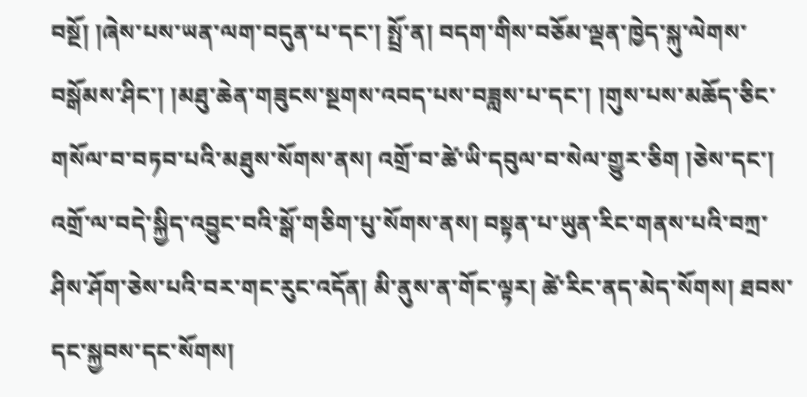བསྔོ། །ཞེས་པས་ཡན་ལག་བདུན་པ་དང་། སྤྲོ་ན། བདག་གིས་བཅོམ་ལྡན་ཁྱེད་སྐུ་ལེགས་བསྒོམས་ཤིང་། །མཐུ་ཆེན་གཟུངས་སྔགས་འབད་པས་བཟླས་པ་དང་། །གུས་པས་མཆོད་ཅིང་གསོལ་བ་བཏབ་པའི་མཐུས་སོགས་ནས། འགྲོ་བ་ཚེ་ཡི་དབུལ་བ་སེལ་གྱུར་ཅིག །ཅེས་དང་། འགྲོ་ལ་བདེ་སྐྱིད་འབྱུང་བའི་སྒོ་གཅིག་པུ་སོགས་ནས། བསྟན་པ་ཡུན་རིང་གནས་པའི་བཀྲ་ཤིས་ཤོག་ཅེས་པའི་བར་གང་རུང་འདོན། མི་ནུས་ན་གོང་ལྟར། ཚེ་རིང་ནད་མེད་སོགས། ཐབས་དང་སྐྱབས་དང་སོགས།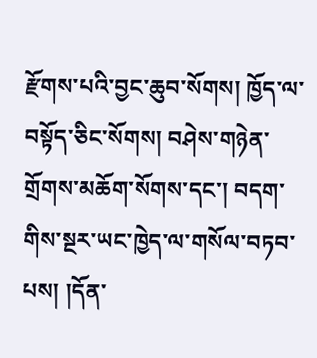རྫོགས་པའི་བྱང་ཆུབ་སོགས། ཁྱོད་ལ་བསྟོད་ཅིང་སོགས། བཤེས་གཉེན་གྲོགས་མཆོག་སོགས་དང་། བདག་གིས་སྔར་ཡང་ཁྱེད་ལ་གསོལ་བཏབ་པས། །དོན་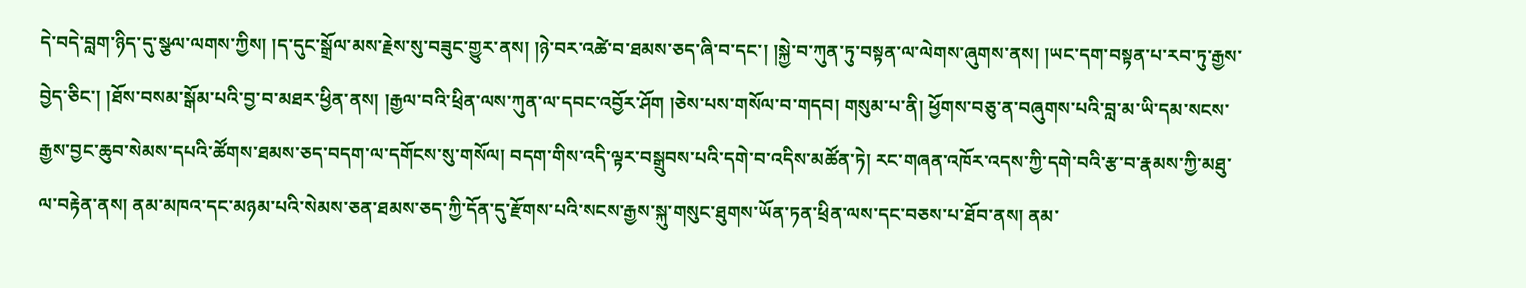དེ་བདེ་བླག་ཉིད་དུ་སྩལ་ལགས་ཀྱིས། །ད་དུང་སྒྲོལ་མས་རྗེས་སུ་བཟུང་གྱུར་ནས། །ཉེ་བར་འཚེ་བ་ཐམས་ཅད་ཞི་བ་དང་། །སྐྱེ་བ་ཀུན་ཏུ་བསྟན་ལ་ལེགས་ཞུགས་ནས། །ཡང་དག་བསྟན་པ་རབ་ཏུ་རྒྱས་བྱེད་ཅིང་། །ཐོས་བསམ་སྒོམ་པའི་བྱ་བ་མཐར་ཕྱིན་ནས། །རྒྱལ་བའི་ཕྲིན་ལས་ཀུན་ལ་དབང་འབྱོར་ཤོག །ཅེས་པས་གསོལ་བ་གདབ། གསུམ་པ་ནི། ཕྱོགས་བཅུ་ན་བཞུགས་པའི་བླ་མ་ཡི་དམ་སངས་རྒྱས་བྱང་ཆུབ་སེམས་དཔའི་ཚོགས་ཐམས་ཅད་བདག་ལ་དགོངས་སུ་གསོལ། བདག་གིས་འདི་ལྟར་བསྒྲུབས་པའི་དགེ་བ་འདིས་མཚོན་ཏེ། རང་གཞན་འཁོར་འདས་ཀྱི་དགེ་བའི་རྩ་བ་རྣམས་ཀྱི་མཐུ་ལ་བརྟེན་ནས། ནམ་མཁའ་དང་མཉམ་པའི་སེམས་ཅན་ཐམས་ཅད་ཀྱི་དོན་དུ་རྫོགས་པའི་སངས་རྒྱས་སྐུ་གསུང་ཐུགས་ཡོན་ཏན་ཕྲིན་ལས་དང་བཅས་པ་ཐོབ་ནས། ནམ་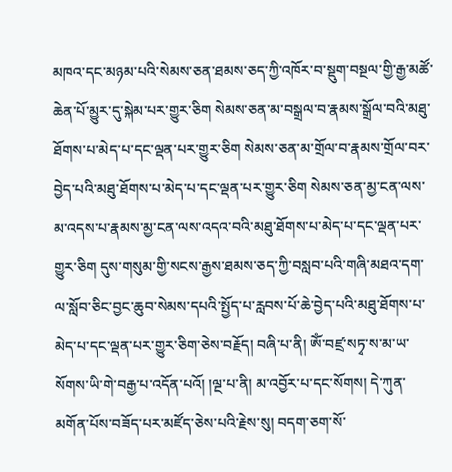མཁའ་དང་མཉམ་པའི་སེམས་ཅན་ཐམས་ཅད་ཀྱི་འཁོར་བ་སྡུག་བསྔལ་གྱི་རྒྱ་མཚོ་ཆེན་པོ་མྱུར་དུ་སྐེམ་པར་གྱུར་ཅིག སེམས་ཅན་མ་བསྒྲལ་བ་རྣམས་སྒྲོལ་བའི་མཐུ་ཐོགས་པ་མེད་པ་དང་ལྡན་པར་གྱུར་ཅིག སེམས་ཅན་མ་གྲོལ་བ་རྣམས་གྲོལ་བར་བྱེད་པའི་མཐུ་ཐོགས་པ་མེད་པ་དང་ལྡན་པར་གྱུར་ཅིག སེམས་ཅན་མྱ་ངན་ལས་མ་འདས་པ་རྣམས་མྱ་ངན་ལས་འདའ་བའི་མཐུ་ཐོགས་པ་མེད་པ་དང་ལྡན་པར་གྱུར་ཅིག དུས་གསུམ་གྱི་སངས་རྒྱས་ཐམས་ཅད་ཀྱི་བསླབ་པའི་གཞི་མཐའ་དག་ལ་སློབ་ཅིང་བྱང་ཆུབ་སེམས་དཔའི་སྤྱོད་པ་རླབས་པོ་ཆེ་བྱེད་པའི་མཐུ་ཐོགས་པ་མེད་པ་དང་ལྡན་པར་གྱུར་ཅིག་ཅེས་བརྗོད། བཞི་པ་ནི། ཨོཾ་བཛྲ་སཏྭ་ས་མ་ཡ་སོགས་ཡི་གེ་བརྒྱ་པ་འདོན་པའོ། །ལྔ་པ་ནི། མ་འབྱོར་པ་དང་སོགས། དེ་ཀུན་མགོན་པོས་བཟོད་པར་མཛོད་ཅེས་པའི་རྗེས་སུ། བདག་ཅག་སོ་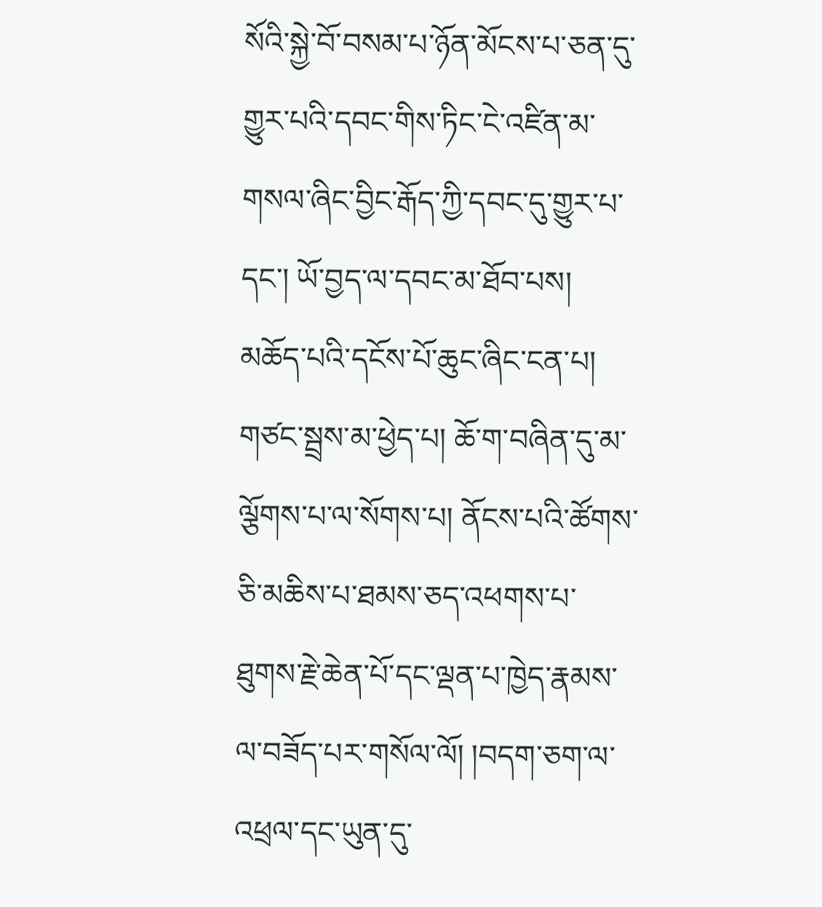སོའི་སྐྱེ་བོ་བསམ་པ་ཉོན་མོངས་པ་ཅན་དུ་གྱུར་པའི་དབང་གིས་ཏིང་ངེ་འཛིན་མ་གསལ་ཞིང་བྱིང་རྒོད་ཀྱི་དབང་དུ་གྱུར་པ་དང་། ཡོ་བྱད་ལ་དབང་མ་ཐོབ་པས། མཆོད་པའི་དངོས་པོ་ཆུང་ཞིང་ངན་པ། གཙང་སྦྲས་མ་ཕྱེད་པ། ཆོ་ག་བཞིན་དུ་མ་ལྕོགས་པ་ལ་སོགས་པ། ནོངས་པའི་ཚོགས་ཅི་མཆིས་པ་ཐམས་ཅད་འཕགས་པ་ཐུགས་རྗེ་ཆེན་པོ་དང་ལྡན་པ་ཁྱེད་རྣམས་ལ་བཟོད་པར་གསོལ་ལོ། །བདག་ཅག་ལ་འཕྲལ་དང་ཡུན་དུ་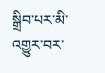སྒྲིབ་པར་མི་འགྱུར་བར་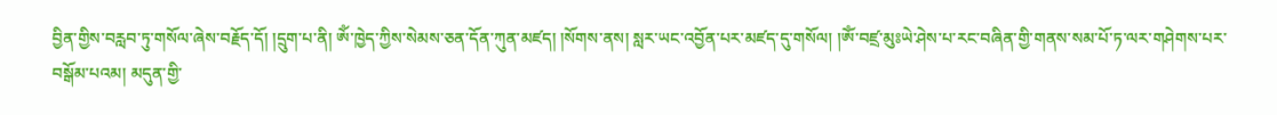བྱིན་གྱིས་བརླབ་ཏུ་གསོལ་ཞེས་བརྗོད་དོ། །དྲུག་པ་ནི། ཨོཾ་ཁྱེད་ཀྱིས་སེམས་ཅན་དོན་ཀུན་མཛད། །སོགས་ནས། སླར་ཡང་འབྱོན་པར་མཛད་དུ་གསོལ། །ཨོཾ་བཛྲ་མུཿཡེ་ཤེས་པ་རང་བཞིན་གྱི་གནས་སམ་པོ་ཏ་ལར་གཤེགས་པར་བསྒོམ་པའམ། མདུན་གྱི་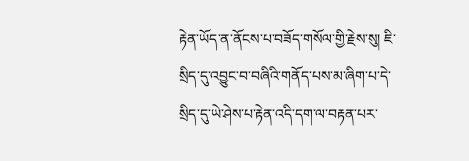རྟེན་ཡོད་ན་ནོངས་པ་བཟོད་གསོལ་གྱི་རྗེས་སུ། ཇི་སྲིད་དུ་འབྱུང་བ་བཞིའི་གནོད་པས་མ་ཞིག་པ་དེ་སྲིད་དུ་ཡེ་ཤེས་པ་རྟེན་འདི་དག་ལ་བརྟན་པར་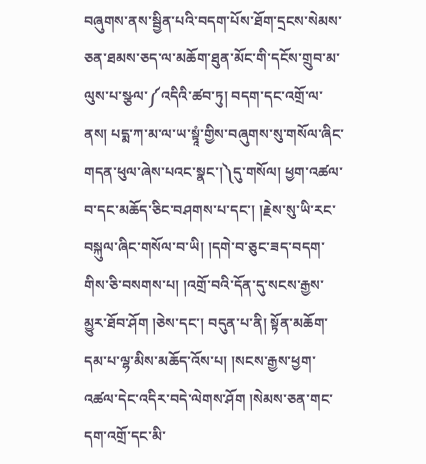བཞུགས་ནས་སྦྱིན་པའི་བདག་པོས་ཐོག་དྲངས་སེམས་ཅན་ཐམས་ཅད་ལ་མཆོག་ཐུན་མོང་གི་དངོས་གྲུབ་མ་ལུས་པ་སྩལ་༼འདིའི་ཚབ་ཏུ། བདག་དང་འགྲོ་ལ་ནས། པདྨ་ཀ་མ་ལ་ཡ་སྟཱཾ་གྱིས་བཞུགས་སུ་གསོལ་ཞིང་གདན་ཕུལ་ཞེས་པའང་སྣང་།༽དུ་གསོལ། ཕྱག་འཚལ་བ་དང་མཆོད་ཅིང་བཤགས་པ་དང་། །རྗེས་སུ་ཡི་རང་བསྐུལ་ཞིང་གསོལ་བ་ཡི། །དགེ་བ་ཅུང་ཟད་བདག་གིས་ཅི་བསགས་པ། །འགྲོ་བའི་དོན་དུ་སངས་རྒྱས་མྱུར་ཐོབ་ཤོག །ཅེས་དང་། བདུན་པ་ནི། སྟོན་མཆོག་དམ་པ་ལྷ་མིས་མཆོད་འོས་པ། །སངས་རྒྱས་ཕྱག་འཚལ་དེང་འདིར་བདེ་ལེགས་ཤོག །སེམས་ཅན་གང་དག་འགྲོ་དང་མི་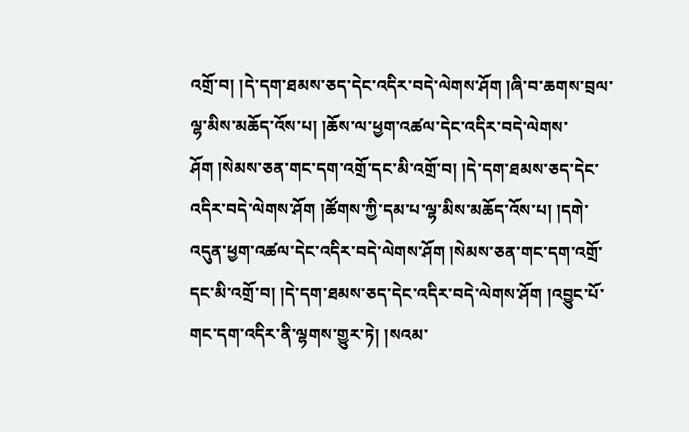འགྲོ་བ། །དེ་དག་ཐམས་ཅད་དེང་འདིར་བདེ་ལེགས་ཤོག །ཞི་བ་ཆགས་བྲལ་ལྷ་མིས་མཆོད་འོས་པ། །ཆོས་ལ་ཕྱག་འཚལ་དེང་འདིར་བདེ་ལེགས་ཤོག །སེམས་ཅན་གང་དག་འགྲོ་དང་མི་འགྲོ་བ། །དེ་དག་ཐམས་ཅད་དེང་འདིར་བདེ་ལེགས་ཤོག །ཚོགས་ཀྱི་དམ་པ་ལྷ་མིས་མཆོད་འོས་པ། །དགེ་འདུན་ཕྱག་འཚལ་དེང་འདིར་བདེ་ལེགས་ཤོག །སེམས་ཅན་གང་དག་འགྲོ་དང་མི་འགྲོ་བ། །དེ་དག་ཐམས་ཅད་དེང་འདིར་བདེ་ལེགས་ཤོག །འབྱུང་པོ་གང་དག་འདིར་ནི་ལྷགས་གྱུར་ཏེ། །སའམ་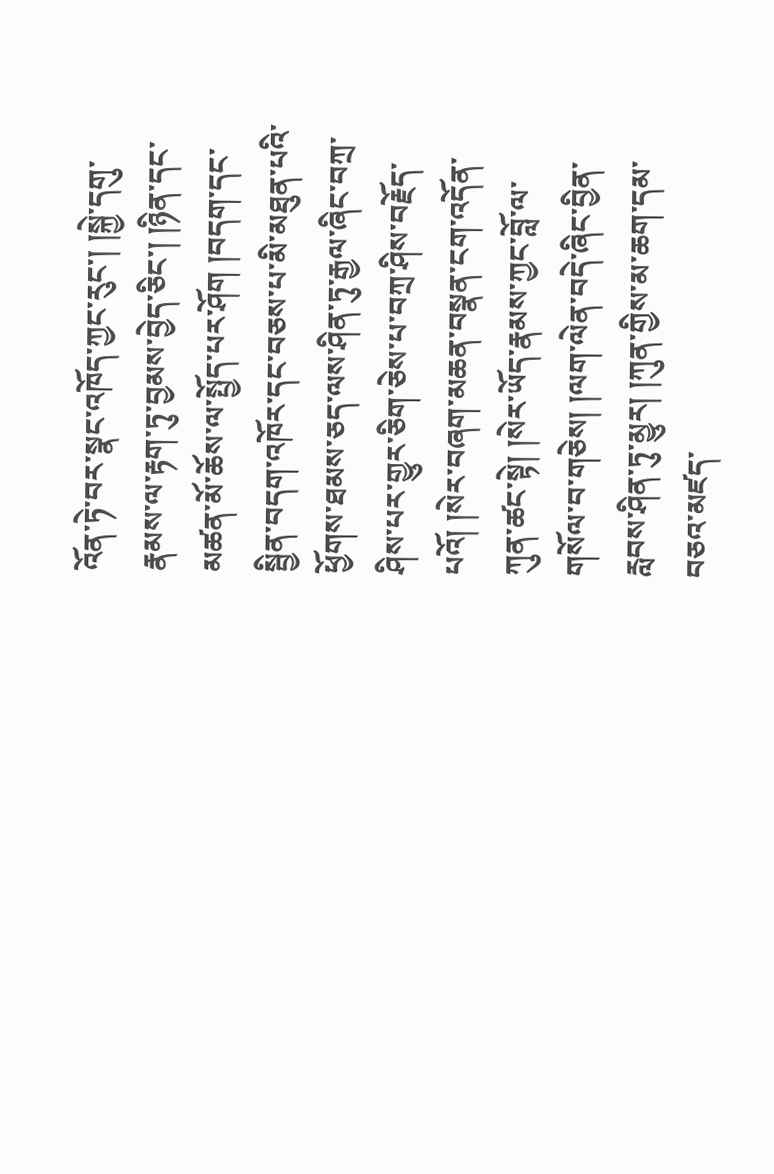འོན་ཏེ་བར་སྣང་འཁོད་ཀྱང་རུང་། །སྐྱེ་དགུ་རྣམས་ལ་རྟག་ཏུ་བྱམས་བྱེད་ཅིང་། །ཉིན་དང་མཚན་མོ་ཆོས་ལ་སྤྱོད་པར་ཤོག །བདག་དང་སྦྱིན་བདག་འཁོར་དང་བཅས་པ་མི་མཐུན་པའི་ཕྱོགས་ཐམས་ཅད་ལས་ཤིན་ཏུ་རྒྱལ་ཞིང་བཀྲ་ཤིས་པར་གྱུར་ཅིག་ཅེས་པ་བཀྲ་ཤིས་བརྗོད་པའོ། །སེར་བཞག་མཆན་བསྣན་ངག་འདོན་ཀུན་ཚང་སྟེ། །སེར་ཡོད་རྣམས་ཀྱང་བློ་ལ་གསོལ་བ་གཅེས། །ལག་ལེན་བདེ་ཞིང་བྱིན་རླབས་ཤིན་ཏུ་མྱུར། །ཀུན་གྱིས་མ་ཆག་དམ་བཅའ་མཛད་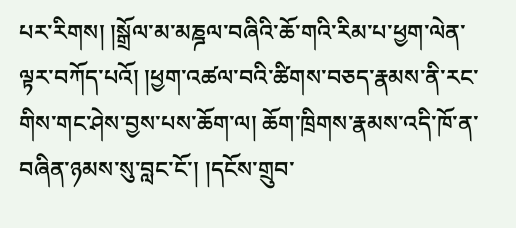པར་རིགས། །སྒྲོལ་མ་མཎྜལ་བཞིའི་ཆོ་གའི་རིམ་པ་ཕྱག་ལེན་ལྟར་བཀོད་པའོ། །ཕྱག་འཚལ་བའི་ཚིགས་བཅད་རྣམས་ནི་རང་གིས་གང་ཤེས་བྱས་པས་ཆོག་ལ། ཆོག་ཁྲིགས་རྣམས་འདི་ཁོ་ན་བཞིན་ཉམས་སུ་བླང་ངོ་། །དངོས་གྲུབ་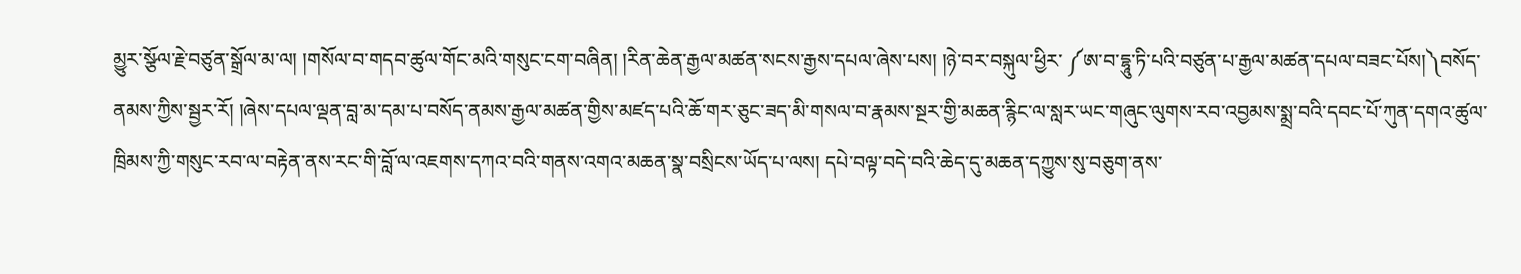མྱུར་སྩོལ་རྗེ་བཙུན་སྒྲོལ་མ་ལ། །གསོལ་བ་གདབ་ཚུལ་གོང་མའི་གསུང་ངག་བཞིན། །རིན་ཆེན་རྒྱལ་མཚན་སངས་རྒྱས་དཔལ་ཞེས་པས། །ཉེ་བར་བསྐུལ་ཕྱིར་ ༼ཨ་བ་དྷཱུ་ཏི་པའི་བཙུན་པ་རྒྱལ་མཚན་དཔལ་བཟང་པོས།༽བསོད་ནམས་ཀྱིས་སྦྱར་རོ། །ཞེས་དཔལ་ལྡན་བླ་མ་དམ་པ་བསོད་ནམས་རྒྱལ་མཚན་གྱིས་མཛད་པའི་ཆོ་གར་ཅུང་ཟད་མི་གསལ་བ་རྣམས་སྔར་གྱི་མཆན་རྙིང་ལ་སླར་ཡང་གཞུང་ལུགས་རབ་འབྱམས་སྨྲ་བའི་དབང་པོ་ཀུན་དགའ་ཚུལ་ཁྲིམས་ཀྱི་གསུང་རབ་ལ་བརྟེན་ནས་རང་གི་བློ་ལ་འཇགས་དཀའ་བའི་གནས་འགའ་མཆན་སྣ་བསྲིངས་ཡོད་པ་ལས། དཔེ་བལྟ་བདེ་བའི་ཆེད་དུ་མཆན་དཀྱུས་སུ་བཅུག་ནས་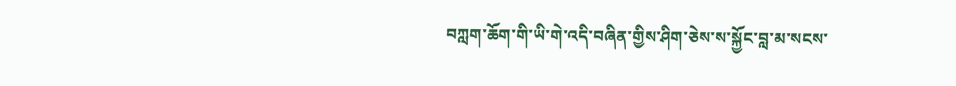བཀླག་ཆོག་གི་ཡི་གེ་འདི་བཞིན་གྱིས་ཤིག་ཅེས་ས་སྐྱོང་བླ་མ་སངས་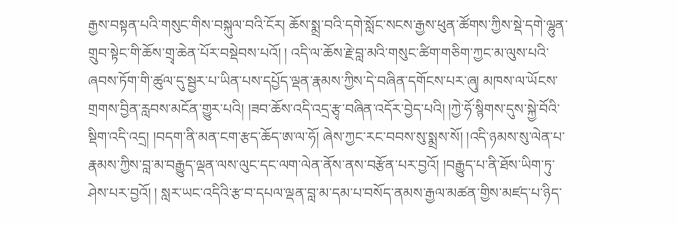རྒྱས་བསྟན་པའི་གསུང་གིས་བསྐུལ་བའི་ངོར། ཆོས་སྨྲ་བའི་དགེ་སློང་སངས་རྒྱས་ཕུན་ཚོགས་ཀྱིས་སྡེ་དགེ་ལྷུན་གྲུབ་སྟེང་གི་ཆོས་གྲྭ་ཆེན་པོར་བསྡེབས་པའོ། ། འདི་ལ་ཆོས་རྗེ་བླ་མའི་གསུང་ཚིག་གཅིག་ཀྱང་མ་ལུས་པའི་ཞབས་ཏོག་གི་ཚུལ་དུ་སྦྱར་པ་ཡིན་པས་དཔྱོད་ལྡན་རྣམས་ཀྱིས་དེ་བཞིན་དགོངས་པར་ཞུ། མཁས་ལ་ཡོངས་གྲགས་བྱིན་རླབས་མངོན་གྱུར་པའི། །ཟབ་ཆོས་འདི་འདྲ་རྩྭ་བཞིན་འདོར་བྱེད་པའི། །ཀྱེ་ཧོ་སྙིགས་དུས་སྐྱེ་བོའི་སྡིག་འདི་འདྲ། །བདག་ནི་མན་ངག་རྩད་ཆོད་ཨ་ལ་ཧོ། ཞེས་ཀྱང་རང་བབས་སུ་སྨྲས་སོ། །འདི་ཉམས་སུ་ལེན་པ་རྣམས་ཀྱིས་བླ་མ་བརྒྱུད་ལྡན་ལས་ལུང་དང་ལག་ལེན་ནོས་ནས་བརྩོན་པར་བྱའོ། །བརྒྱུད་པ་ནི་ཐོས་ཡིག་ཏུ་ཤེས་པར་བྱའོ། ། སླར་ཡང་འདིའི་རྩ་བ་དཔལ་ལྡན་བླ་མ་དམ་པ་བསོད་ནམས་རྒྱལ་མཚན་གྱིས་མཛད་པ་ཉིད་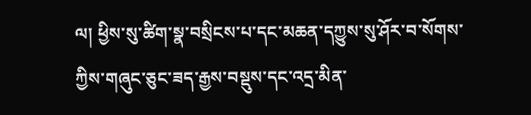ལ། ཕྱིས་སུ་ཚིག་སྣ་བསྲིངས་པ་དང་མཆན་དཀྱུས་སུ་ཤོར་བ་སོགས་ཀྱིས་གཞུང་ཅུང་ཟད་རྒྱས་བསྡུས་དང་འདྲ་མིན་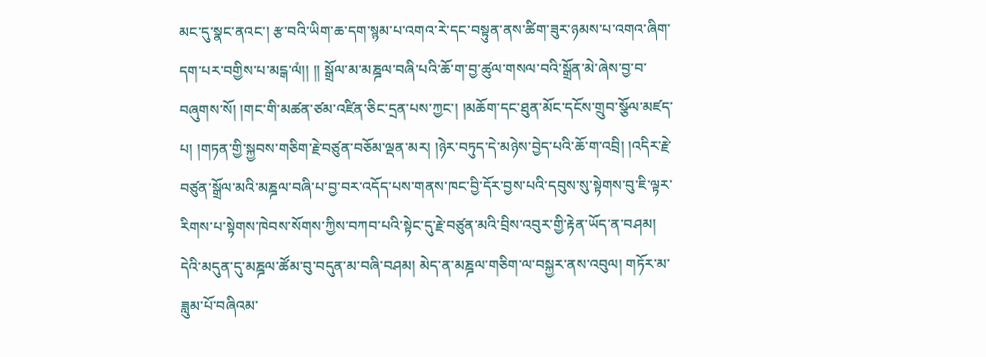མང་དུ་སྣང་ནའང་། རྩ་བའི་ཡིག་ཆ་དག་སྙམ་པ་འགའ་རེ་དང་བསྟུན་ནས་ཚིག་ཟུར་ཉམས་པ་འགའ་ཞིག་དག་པར་བགྱིས་པ་མངྒ་ལཾ།། །། སྒྲོལ་མ་མཎྜལ་བཞི་པའི་ཆོ་ག་བྱ་ཚུལ་གསལ་བའི་སྒྲོན་མེ་ཞེས་བྱ་བ་བཞུགས་སོ། །གང་གི་མཚན་ཙམ་འཛིན་ཅིང་དྲན་པས་ཀྱང་། །མཆོག་དང་ཐུན་མོང་དངོས་གྲུབ་སྩོལ་མཛད་པ། །གཏན་གྱི་སྐྱབས་གཅིག་རྗེ་བཙུན་བཅོམ་ལྡན་མར། །ཉེར་བཏུད་དེ་མཉེས་བྱེད་པའི་ཆོ་ག་འབྲི། །འདིར་རྗེ་བཙུན་སྒྲོལ་མའི་མཎྜལ་བཞི་པ་བྱ་བར་འདོད་པས་གནས་ཁང་བྱི་དོར་བྱས་པའི་དབུས་སུ་སྟེགས་བུ་ཇི་ལྟར་རིགས་པ་སྟེགས་ཁེབས་སོགས་ཀྱིས་བཀབ་པའི་སྟེང་དུ་རྗེ་བཙུན་མའི་བྲིས་འབུར་གྱི་རྟེན་ཡོད་ན་བཤམ། དེའི་མདུན་དུ་མཎྜལ་ཚོམ་བུ་བདུན་མ་བཞི་བཤམ། མེད་ན་མཎྜལ་གཅིག་ལ་བསྐྱར་ནས་འབུལ། གཏོར་མ་ཟླུམ་པོ་བཞིའམ་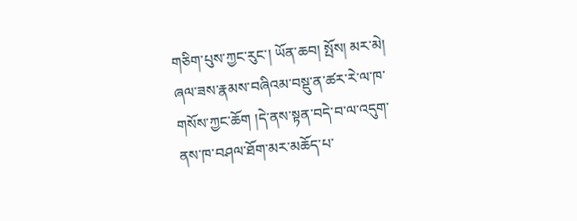གཅིག་པུས་ཀྱང་རུང་། ཡོན་ཆབ། སྤོས། མར་མེ། ཞལ་ཟས་རྣམས་བཞིའམ་བསྡུ་ན་ཚར་རེ་ལ་ཁ་གསོས་ཀྱང་ཆོག །དེ་ནས་སྟན་བདེ་བ་ལ་འདུག་ནས་ཁ་བཤལ་ཐོག་མར་མཆོད་པ་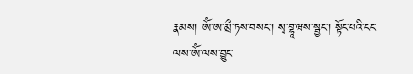རྣམས། ཨོཾ་ཨ་མྲྀ་ཏས་བསང་། སྭ་བྷཱ་ཝས་སྦྱང་། སྟོང་པའི་ངང་ལས་ཨོཾ་ལས་བྱུང་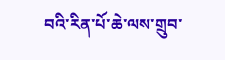བའི་རིན་པོ་ཆེ་ལས་གྲུབ་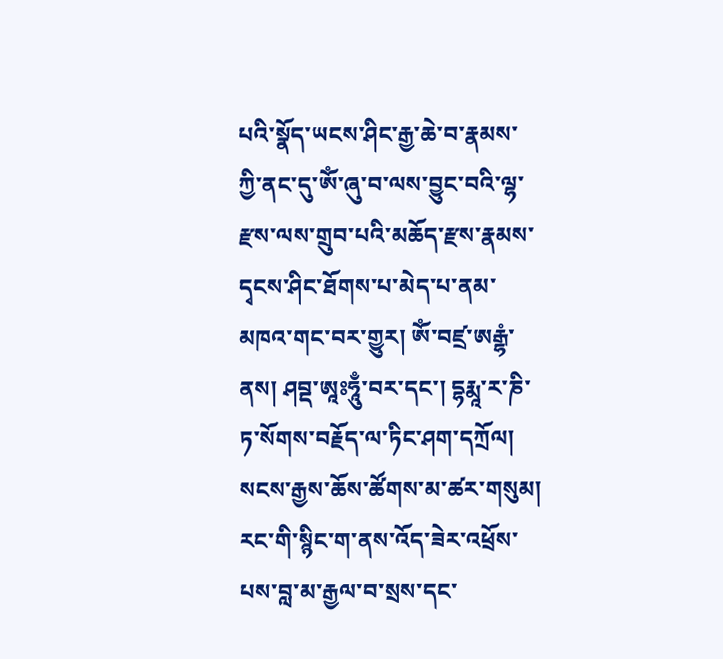པའི་སྣོད་ཡངས་ཤིང་རྒྱ་ཆེ་བ་རྣམས་ཀྱི་ནང་དུ་ཨོཾ་ཞུ་བ་ལས་བྱུང་བའི་ལྷ་རྫས་ལས་གྲུབ་པའི་མཆོད་རྫས་རྣམས་དྭངས་ཤིང་ཐོགས་པ་མེད་པ་ནམ་མཁའ་གང་བར་གྱུར། ཨོཾ་བཛྲ་ཨརྒྷཾ་ནས། ཤབྡ་ཨཱཿཧཱུྃ་བར་དང་། དྷརྨཱ་ར་ཎི་ཏ་སོགས་བརྗོད་ལ་ཏིང་ཤག་དཀྲོལ། སངས་རྒྱས་ཆོས་ཚོགས་མ་ཚར་གསུམ། རང་གི་སྙིང་ག་ནས་འོད་ཟེར་འཕྲོས་པས་བླ་མ་རྒྱལ་བ་སྲས་དང་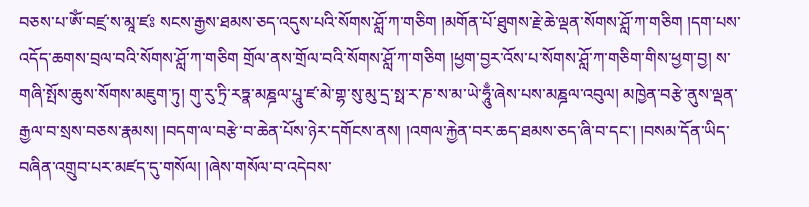བཅས་པ་ཨོཾ་བཛྲ་ས་མཱ་ཛཿ སངས་རྒྱས་ཐམས་ཅད་འདུས་པའི་སོགས་ཤློ་ཀ་གཅིག །མགོན་པོ་ཐུགས་རྗེ་ཆེ་ལྡན་སོགས་ཤློ་ཀ་གཅིག །དག་པས་འདོད་ཆགས་བྲལ་བའི་སོགས་ཤློ་ཀ་གཅིག གྲོལ་ནས་གྲོལ་བའི་སོགས་ཤློ་ཀ་གཅིག །ཕྱག་བྱར་འོས་པ་སོགས་ཤློ་ཀ་གཅིག་གིས་ཕྱག་བྱ། ས་གཞི་སྤོས་ཆུས་སོགས་མཇུག་ཏུ། གུ་རུ་ཏྲི་རཏྣ་མཎྜལ་པཱུ་ཛ་མེ་གྷ་སུ་མུ་དྲ་སྥ་ར་ཎ་ས་མ་ཡེ་ཧཱུྃ་ཞེས་པས་མཎྜལ་འབུལ། མཁྱེན་བརྩེ་ནུས་ལྡན་རྒྱལ་བ་སྲས་བཅས་རྣམས། །བདག་ལ་བརྩེ་བ་ཆེན་པོས་ཉེར་དགོངས་ནས། །འགལ་རྐྱེན་བར་ཆད་ཐམས་ཅད་ཞི་བ་དང་། །བསམ་དོན་ཡིད་བཞིན་འགྲུབ་པར་མཛད་དུ་གསོལ། །ཞེས་གསོལ་བ་འདེབས་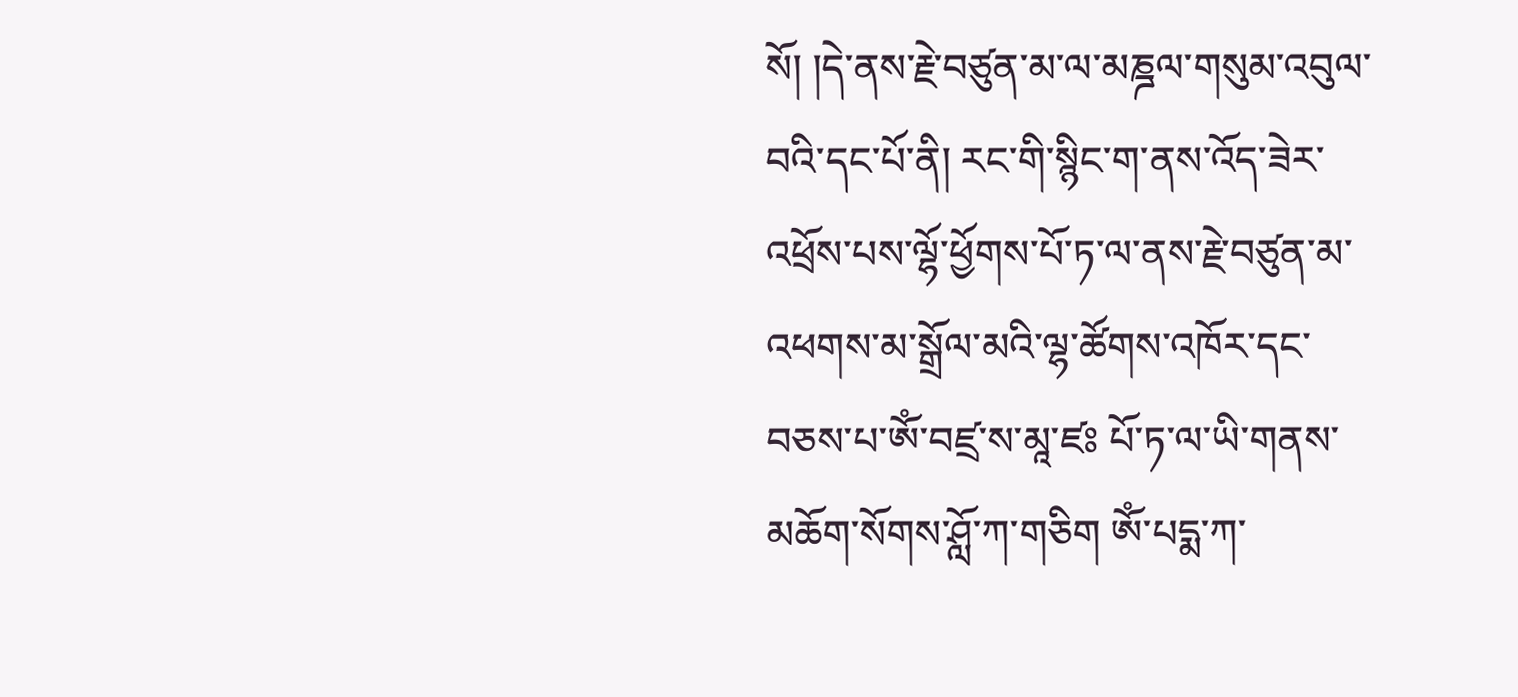སོ། །དེ་ནས་རྗེ་བཙུན་མ་ལ་མཎྜལ་གསུམ་འབུལ་བའི་དང་པོ་ནི། རང་གི་སྙིང་ག་ནས་འོད་ཟེར་འཕྲོས་པས་ལྷོ་ཕྱོགས་པོ་ཏ་ལ་ནས་རྗེ་བཙུན་མ་འཕགས་མ་སྒྲོལ་མའི་ལྷ་ཚོགས་འཁོར་དང་བཅས་པ་ཨོཾ་བཛྲ་ས་མཱ་ཛཿ པོ་ཏ་ལ་ཡི་གནས་མཆོག་སོགས་ཤློ་ཀ་གཅིག ཨོཾ་པདྨ་ཀ་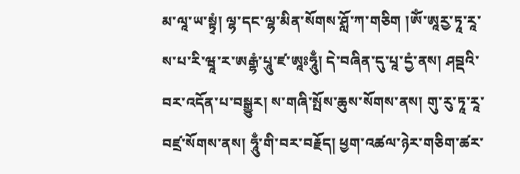མ་ལཱ་ཡ་སྟྭཾ། ལྷ་དང་ལྷ་མིན་སོགས་ཤློ་ཀ་གཅིག །ཨོཾ་ཨཱརྱ་ཏཱ་རཱ་ས་པ་རི་ཝཱ་ར་ཨརྒྷཾ་པཱུ་ཛ་ཨཱཿཧཱུྃ། དེ་བཞིན་དུ་པཱ་དྱཾ་ནས། ཤབྡའི་བར་འདོན་པ་བསྒྱུར། ས་གཞི་སྤོས་ཆུས་སོགས་ནས། གུ་རུ་ཏཱ་རཱ་བཛྲ་སོགས་ནས། ཧཱུྃ་གི་བར་བརྗོད། ཕྱག་འཚལ་ཉེར་གཅིག་ཚར་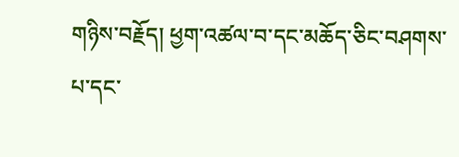གཉིས་བརྗོད། ཕྱག་འཚལ་བ་དང་མཆོད་ཅིང་བཤགས་པ་དང་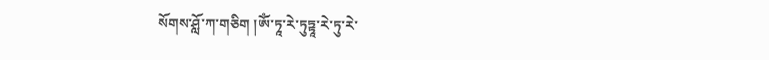སོགས་ཤློ་ཀ་གཅིག །ཨོཾ་ཏཱ་རེ་ཏུཏྟཱ་རེ་ཏུ་རེ་